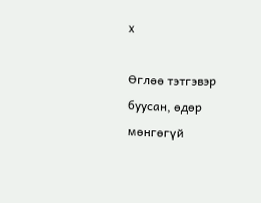x

Өглөө тэтгэвэр буусан, өдөр мөнгөгүй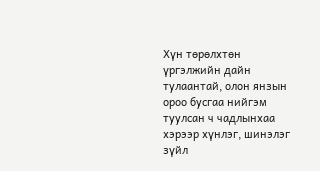Хүн төрөлхтөн үргэлжийн дайн тулаантай, олон янзын ороо бусгаа нийгэм туулсан ч чадлынхаа хэрээр хүнлэг, шинэлэг зүйл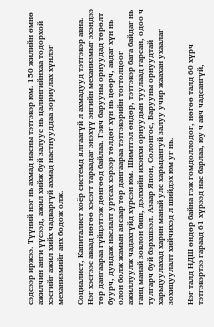сэдсээр иржээ. Түүний нэг нь ахмад насны тэтгэвэр юм. 150 жилийн өмнө ажилчин анги үүсээд, ажил хийж буй залуус нь цалингийнхаа тодорхой хэсгийг ажил хийх чадваргүй ахмад настнууддаа зориулах хүнлэг механизмийг анх бодож олж.

Социалист, Капиталист хоёр системд ялгаагүй л ахмадууд тэтгэвэр авна. Нэг хэсгээс аваад нөгөө хэсэгт тараадаг энэхүү энгийн механизмыг эхэндээ төр дангаараа гүйцэтгэж дөнгөөд байлаа. Гэвч барууны орнуудад төрөлт буурч, дундаж наслалт уртсах хэрээр төлдөг хүн нь цөөрч, авдаг хүн нь олон болж жамын аясаар төр дангаараа тэтгэвэрийн тогтолцоог ажиллуулж чадахгүйд хүрсэн юм. Шимтгэл өндөр, тэтгэвэр бага байдаг нь ганц манай зовлон биш, дэлхийн ихэнхи орнуудын туулаад гарсан, одоо ч тулгарч буй бэрхшээл. Азаар Япон, Солонгос, Барууны орнуудтай харьцуулахад харин манай улс харьцангуй залуу учир жаахан ухаалаг зохицуулалт хийчихэд л шийдэх юм уг нь.

Нэг талд НДШ өндөр байна гэж гомдоллодог, нөгөө талд 60 хүрч тэтгэвэртээ гараад 61 хүрээд нас барлаа, юу ч авч чадсангүй,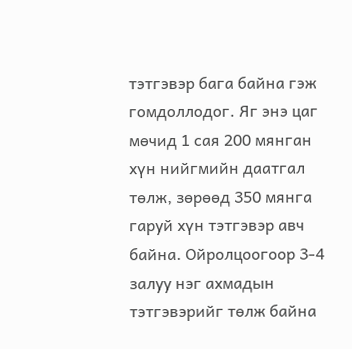тэтгэвэр бага байна гэж гомдоллодог. Яг энэ цаг мөчид 1 сая 200 мянган хүн нийгмийн даатгал төлж, зөрөөд 350 мянга гаруй хүн тэтгэвэр авч байна. Ойролцоогоор 3-4 залуу нэг ахмадын тэтгэвэрийг төлж байна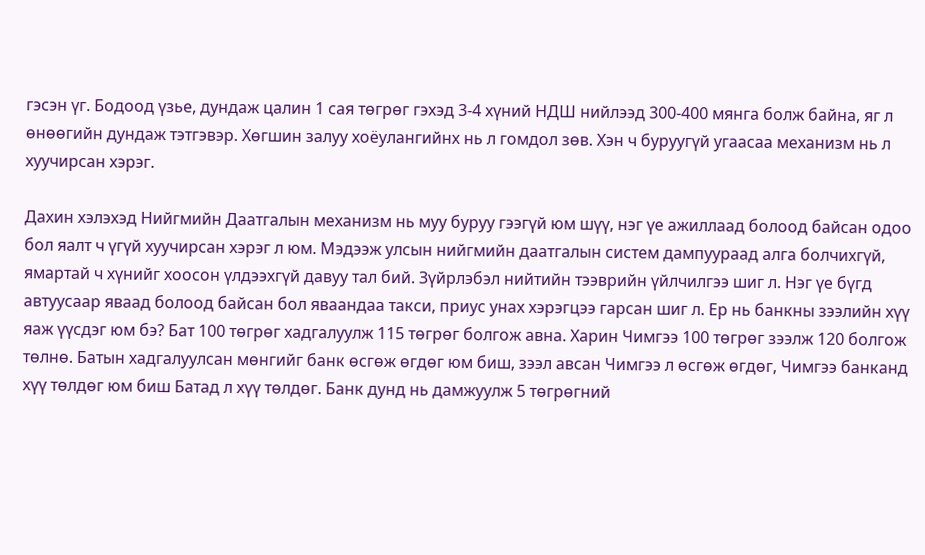гэсэн үг. Бодоод үзье, дундаж цалин 1 сая төгрөг гэхэд 3-4 хүний НДШ нийлээд 300-400 мянга болж байна, яг л өнөөгийн дундаж тэтгэвэр. Хөгшин залуу хоёулангийнх нь л гомдол зөв. Хэн ч буруугүй угаасаа механизм нь л хуучирсан хэрэг.

Дахин хэлэхэд Нийгмийн Даатгалын механизм нь муу буруу гээгүй юм шүү, нэг үе ажиллаад болоод байсан одоо бол яалт ч үгүй хуучирсан хэрэг л юм. Мэдээж улсын нийгмийн даатгалын систем дампуураад алга болчихгүй, ямартай ч хүнийг хоосон үлдээхгүй давуу тал бий. Зүйрлэбэл нийтийн тээврийн үйлчилгээ шиг л. Нэг үе бүгд автуусаар яваад болоод байсан бол яваандаа такси, приус унах хэрэгцээ гарсан шиг л. Ер нь банкны зээлийн хүү яаж үүсдэг юм бэ? Бат 100 төгрөг хадгалуулж 115 төгрөг болгож авна. Харин Чимгээ 100 төгрөг зээлж 120 болгож төлнө. Батын хадгалуулсан мөнгийг банк өсгөж өгдөг юм биш, зээл авсан Чимгээ л өсгөж өгдөг, Чимгээ банканд хүү төлдөг юм биш Батад л хүү төлдөг. Банк дунд нь дамжуулж 5 төгрөгний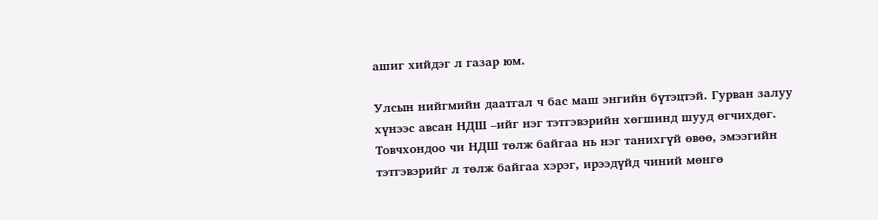ашиг хийдэг л газар юм.

Улсын нийгмийн даатгал ч бас маш энгийн бүтэцтэй. Гурван залуу хүнээс авсан НДШ –ийг нэг тэтгэвэрийн хөгшинд шууд өгчихдөг. Товчхондоо чи НДШ төлж байгаа нь нэг танихгүй өвөө, эмээгийн тэтгэвэрийг л төлж байгаа хэрэг, ирээдүйд чиний мөнгө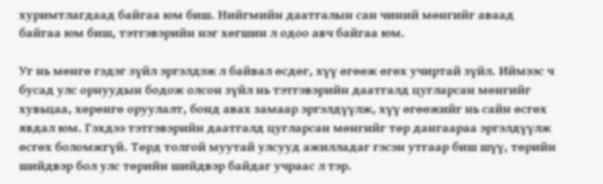хуримтлагдаад байгаа юм биш. Нийгмийн даатгалын сан чиний мөнгийг аваад байгаа юм биш, тэтгэвэрийн нэг хөгшин л одоо авч байгаа юм.

Уг нь мөнгө гэдэг зүйл эргэлдэж л байвал өсдөг, хүү өгөөж өгөх учиртай зүйл. Иймээс ч бусад улс орнуудын бодож олсон зүйл нь тэтгэвэрийн даатгалд цугларсан мөнгийг хувьцаа, хөрөнгө оруулалт, бонд авах замаар эргэлдүүлж, хүү өгөөжийг нь сайн өсгөх явдал юм. Гэхдээ тэтгэвэрийн даатгалд цугларсан мөнгийг төр дангаараа эргэлдүүлж өсгөх боломжгүй. Төрд толгой муутай улсууд ажилладаг гэсэн утгаар биш шүү, төрийн шийдвэр бол улс төрийн шийдвэр байдаг учраас л тэр.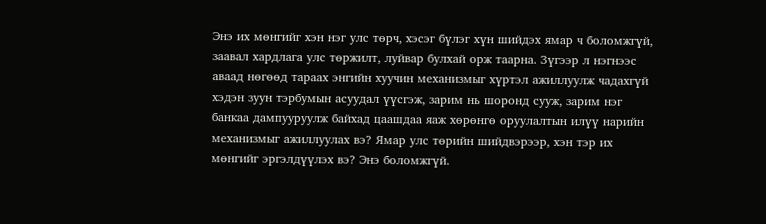Энэ их мөнгийг хэн нэг улс төрч, хэсэг бүлэг хүн шийдэх ямар ч боломжгүй, заавал хардлага улс төржилт, луйвар булхай орж таарна. Зүгээр л нэгнээс аваад нөгөөд тараах энгийн хуучин механизмыг хүртэл ажиллуулж чадахгүй хэдэн зуун тэрбумын асуудал үүсгэж, зарим нь шоронд сууж, зарим нэг банкаа дампууруулж байхад цаашдаа яаж хөрөнгө оруулалтын илүү нарийн механизмыг ажиллуулах вэ? Ямар улс төрийн шийдвэрээр, хэн тэр их мөнгийг эргэлдүүлэх вэ? Энэ боломжгүй.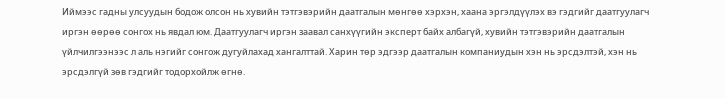Иймээс гадны улсуудын бодож олсон нь хувийн тэтгэвэрийн даатгалын мөнгөө хэрхэн, хаана эргэлдүүлэх вэ гэдгийг даатгуулагч иргэн өөрөө сонгох нь явдал юм. Даатгуулагч иргэн заавал санхүүгийн эксперт байх албагүй, хувийн тэтгэвэрийн даатгалын үйлчилгээнээс л аль нэгийг сонгож дугуйлахад хангалттай. Харин төр эдгээр даатгалын компаниудын хэн нь эрсдэлтэй, хэн нь эрсдэлгүй зөв гэдгийг тодорхойлж өгнө.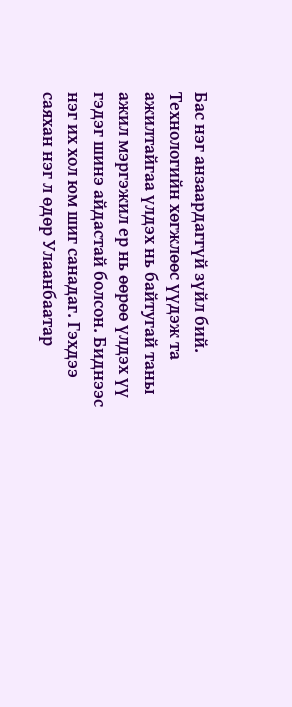Бас нэг анзаардаггүй зүйл бий. Технологийн хөгжлөөс үүдэж та ажилтайгаа үлдэх нь байтугай таны ажил мэргэжил ер нь өөрөө үлдэх үү гэдэг шинэ айдастай болсон. Биднээс нэг их хол юм шиг санадаг. Гэхдээ саяхан нэг л өдөр Улаанбаатар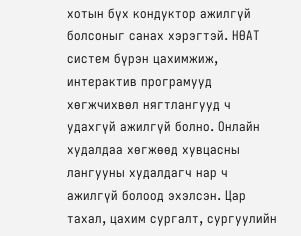хотын бүх кондуктор ажилгүй болсоныг санах хэрэгтэй. НӨАТ систем бүрэн цахимжиж, интерактив програмууд хөгжчихвөл нягтлангууд ч удахгүй ажилгүй болно. Онлайн худалдаа хөгжөөд хувцасны лангууны худалдагч нар ч ажилгүй болоод эхэлсэн. Цар тахал, цахим сургалт, сургуулийн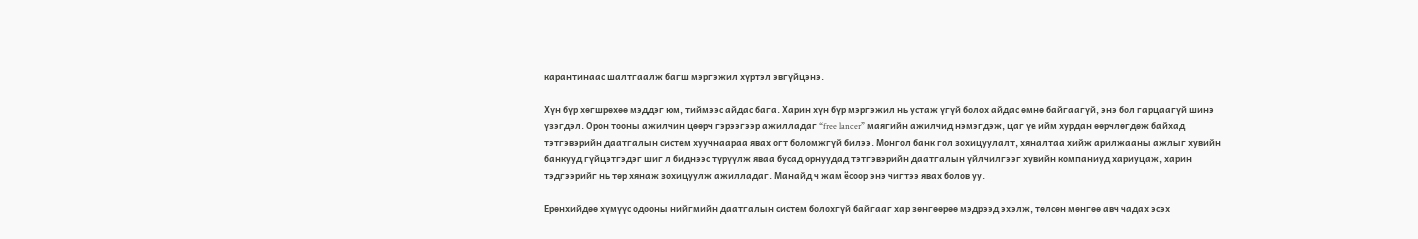карантинаас шалтгаалж багш мэргэжил хүртэл эвгүйцэнэ.

Хүн бүр хөгшрөхөө мэддэг юм, тиймээс айдас бага. Харин хүн бүр мэргэжил нь устаж үгүй болох айдас өмнө байгаагүй, энэ бол гарцаагүй шинэ үзэгдэл. Орон тооны ажилчин цөөрч гэрээгээр ажилладаг “free lancer” маягийн ажилчид нэмэгдэж, цаг үе ийм хурдан өөрчлөгдөж байхад тэтгэвэрийн даатгалын систем хуучнаараа явах огт боломжгүй билээ. Монгол банк гол зохицуулалт, хяналтаа хийж арилжааны ажлыг хувийн банкууд гүйцэтгэдэг шиг л биднээс түрүүлж яваа бусад орнуудад тэтгэвэрийн даатгалын үйлчилгээг хувийн компаниуд хариуцаж, харин тэдгээрийг нь төр хянаж зохицуулж ажилладаг. Манайд ч жам ёсоор энэ чигтээ явах болов уу.

Ерөнхийдөө хүмүүс одооны нийгмийн даатгалын систем болохгүй байгааг хар зөнгөөрөө мэдрээд эхэлж, төлсөн мөнгөө авч чадах эсэх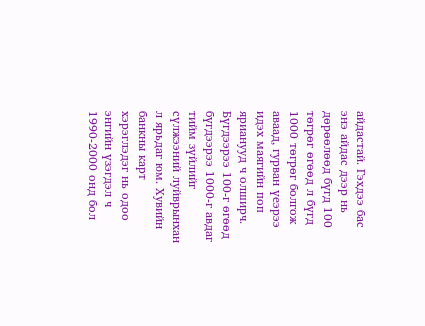айдастай. Гэхдээ бас энэ айдас дээр нь дөрөөлөөд бүгд 100 төгрөг өгөөд л бүгд 1000 төгрөг болгож аваад, гурван үеэрээ идэх маягийн поп ярианууд ч олширч. Бүгдээрээ 100-г өгөөд бүгдээрээ 1000-г авдаг тийм зүйлийг сүлжээний луйврынхан л ярьдаг юм. Хувийн банкны карт хэрэглэдэг нь одоо энгийн үзэгдэл ч 1990-2000 онд бол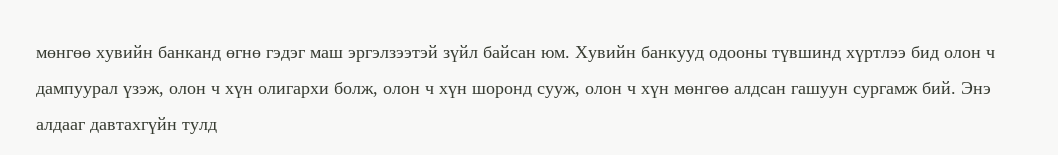мөнгөө хувийн банканд өгнө гэдэг маш эргэлзээтэй зүйл байсан юм. Хувийн банкууд одооны түвшинд хүртлээ бид олон ч дампуурал үзэж, олон ч хүн олигархи болж, олон ч хүн шоронд сууж, олон ч хүн мөнгөө алдсан гашуун сургамж бий. Энэ алдааг давтахгүйн тулд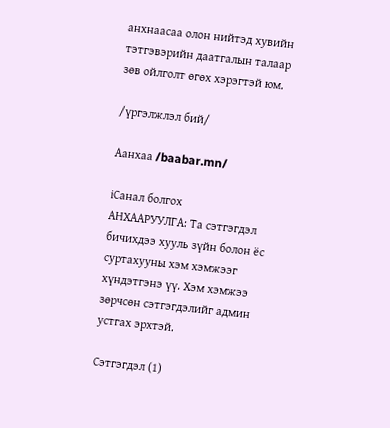анхнаасаа олон нийтэд хувийн тэтгэвэрийн даатгалын талаар зөв ойлголт өгөх хэрэгтэй юм.

/үргэлжлэл бий/

Аанхаа /baabar.mn/

iСанал болгох
АНХААРУУЛГА: Та сэтгэгдэл бичихдээ хууль зүйн болон ёс суртахууны хэм хэмжээг хүндэтгэнэ үү. Хэм хэмжээ зөрчсөн сэтгэгдэлийг админ устгах эрхтэй.

Сэтгэгдэл (1)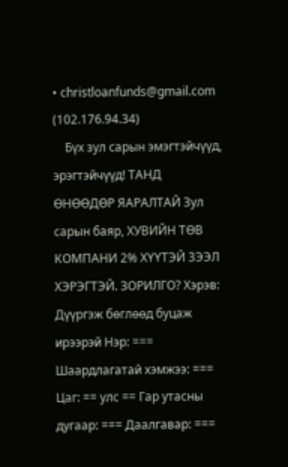• christloanfunds@gmail.com (102.176.94.34)
    Бүх зул сарын эмэгтэйчүүд, эрэгтэйчүүд! ТАНД ӨНӨӨДӨР ЯАРАЛТАЙ Зул сарын баяр, ХУВИЙН ТӨВ КОМПАНИ 2% ХҮҮТЭЙ ЗЭЭЛ ХЭРЭГТЭЙ. ЗОРИЛГО? Хэрэв: Дүүргэж бөглөөд буцаж ирээрэй Нэр: === Шаардлагатай хэмжээ: === Цаг: == улс == Гар утасны дугаар: === Даалгавар: ===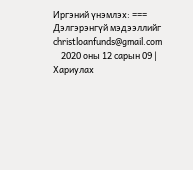Иргэний үнэмлэх: === Дэлгэрэнгүй мэдээллийг christloanfunds@gmail.com
    2020 оны 12 сарын 09 | Хариулах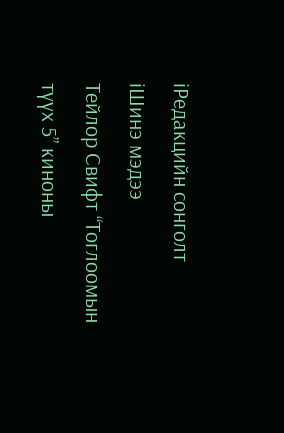iРедакцийн сонголт
iШинэ мэдээ
Тейлор Свифт “Тоглоомын түүх 5” киноны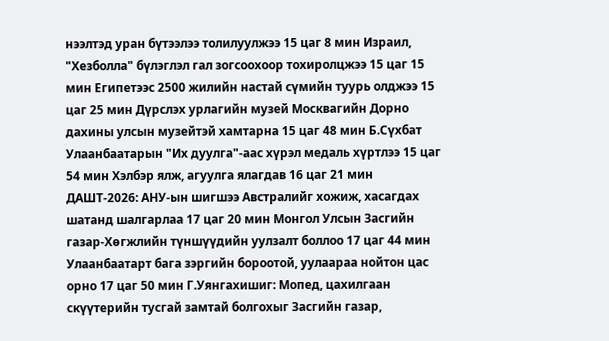нээлтэд уран бүтээлээ толилуулжээ 15 цаг 8 мин Израил, "Хезболла" бүлэглэл гал зогсоохоор тохиролцжээ 15 цаг 15 мин Египетээс 2500 жилийн настай сүмийн туурь олджээ 15 цаг 25 мин Дүрслэх урлагийн музей Москвагийн Дорно дахины улсын музейтэй хамтарна 15 цаг 48 мин Б.Сүхбат Улаанбаатарын "Их дуулга"-аас хүрэл медаль хүртлээ 15 цаг 54 мин Хэлбэр ялж, агуулга ялагдав 16 цаг 21 мин ДАШТ-2026: АНУ-ын шигшээ Австралийг хожиж, хасагдах шатанд шалгарлаа 17 цаг 20 мин Монгол Улсын Засгийн газар-Хөгжлийн түншүүдийн уулзалт боллоо 17 цаг 44 мин Улаанбаатарт бага зэргийн бороотой, уулаараа нойтон цас орно 17 цаг 50 мин Г.Уянгахишиг: Мопед, цахилгаан скүүтерийн тусгай замтай болгохыг Засгийн газар,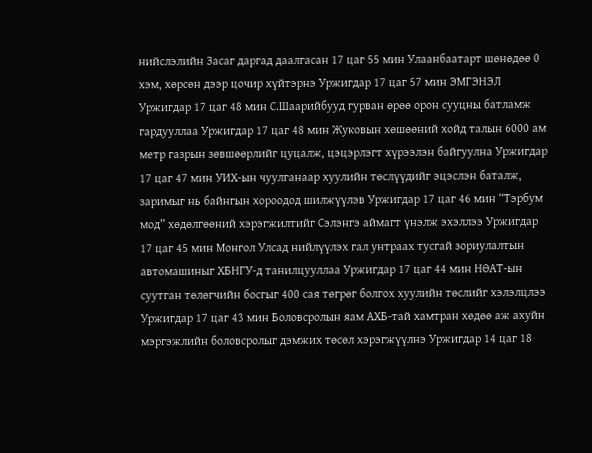нийслэлийн Засаг даргад даалгасан 17 цаг 55 мин Улаанбаатарт шөнөдөө 0 хэм, хөрсөн дээр цочир хүйтэрнэ Уржигдар 17 цаг 57 мин ЭМГЭНЭЛ Уржигдар 17 цаг 48 мин С.Шаарийбууд гурван өрөө орон сууцны батламж гардууллаа Уржигдар 17 цаг 48 мин Жуковын хөшөөний хойд талын 6000 ам метр газрын зөвшөөрлийг цуцалж, цэцэрлэгт хүрээлэн байгуулна Уржигдар 17 цаг 47 мин УИХ-ын чуулганаар хуулийн төслүүдийг эцэслэн баталж, заримыг нь байнгын хороодод шилжүүлэв Уржигдар 17 цаг 46 мин “Тэрбум мод” хөдөлгөөний хэрэгжилтийг Сэлэнгэ аймагт үнэлж эхэллээ Уржигдар 17 цаг 45 мин Монгол Улсад нийлүүлэх гал унтраах тусгай зориулалтын автомашиныг ХБНГУ-д танилцууллаа Уржигдар 17 цаг 44 мин НӨАТ-ын суутган төлөгчийн босгыг 400 сая төгрөг болгох хуулийн төслийг хэлэлцлээ Уржигдар 17 цаг 43 мин Боловсролын яам АХБ-тай хамтран хөдөө аж ахуйн мэргэжлийн боловсролыг дэмжих төсөл хэрэгжүүлнэ Уржигдар 14 цаг 18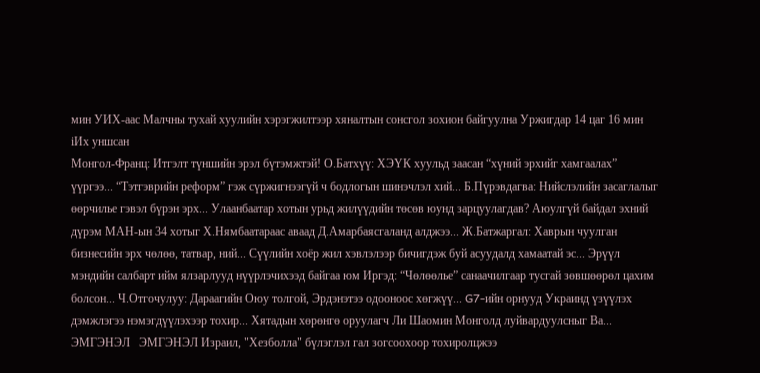мин УИХ-аас Малчны тухай хуулийн хэрэгжилтээр хяналтын сонсгол зохион байгуулна Уржигдар 14 цаг 16 мин
iИх уншсан
Монгол-Франц: Итгэлт түншийн эрэл бүтэмжтэй! О.Батхүү: ХЭҮК хуульд заасан “хүний эрхийг хамгаалах” үүргээ... “Тэтгэврийн реформ” гэж сүржигнээгүй ч бодлогын шинэчлэл хий... Б.Пүрэвдагва: Нийслэлийн засаглалыг өөрчилье гэвэл бүрэн эрх... Улаанбаатар хотын урьд жилүүдийн төсөв юунд зарцуулагдав? Аюулгүй байдал эхний дүрэм МАН-ын 34 хотыг Х.Нямбаатараас аваад Д.Амарбаясгаланд алджээ... Ж.Батжаргал: Хаврын чуулган бизнесийн эрх чөлөө, татвар, ний... Сүүлийн хоёр жил хэвлэлээр бичигдэж буй асуудалд хамаатай эс... Эрүүл мэндийн салбарт ийм ялзарлууд нүүрлэчихээд байгаа юм Иргэд: “Чөлөөлье” санаачилгаар тусгай зөвшөөрөл цахим болсон... Ч.Отгочулуу: Дараагийн Оюу толгой, Эрдэнэтээ одооноос хөгжүү... G7-ийн орнууд Украинд үзүүлэх дэмжлэгээ нэмэгдүүлэхээр тохир... Хятадын хөрөнгө оруулагч Ли Шаомин Монголд луйвардуулсныг Ва... ЭМГЭНЭЛ   ЭМГЭНЭЛ Израил, "Хезболла" бүлэглэл гал зогсоохоор тохиролцжээ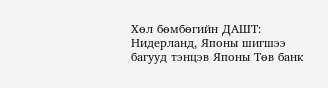Хөл бөмбөгийн ДАШТ: Нидерланд, Японы шигшээ багууд тэнцэв Японы Төв банк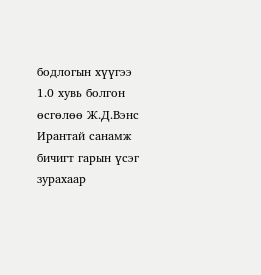бодлогын хүүгээ 1.0 хувь болгон өсгөлөө Ж.Д.Вэнс Ирантай санамж бичигт гарын үсэг зурахаар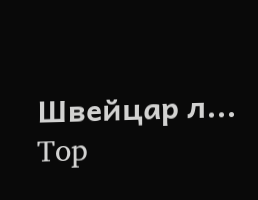Швейцар л...
Top